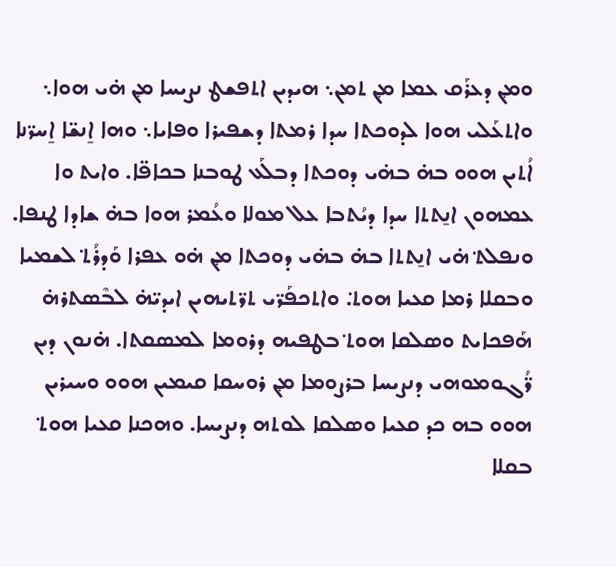ܘܡ݂ܢ ܕܥܪܰܩ ܥܡܐ ܡ݂ܢ ܬܡܢ܆ ܗܝܕܝܢ ܐܬܦܫܛ ܢܨܝܚܐ ܡ݂ܢ ܗ̇ܝ ܗܘܐ܆ ܘܐܬܥܰܠܝ ܗܘܐ ܠܕܘܟܬܐ ܚܕܐ ܪܡܬܐ ܕܫܦܝܪܐ ܘܦܐܝܐ܆ ܘܗܐ ܐ̱ܢܫ̈ܐ ܐ̱ܚܪ̈ܢܐ ܐܳܬܝܢ ܗܘܘ ܒܗ̇ ܒܗ̇ܝ ܕܘܟܬܐ ܕܒܠܰܥ ܛܘܒܢܐ ܒܟܐܦ̈ܐ. ܘܐܝܬ ܘܐ ܥܡܗܘܢ ܐܢ̱ܬܬܐ ܚܕܐ ܕܝܳܬܒܐ ܥܠ ܡܘܠܐ ܘܥܳܡܪ ܗܘܐ ܒܗ̇ ܫܐܕܐ ܛܢܦܐ. ܘܢܦܠܬ݀ ܗ̇ܝ ܐܢ̱ܬܬܐ ܒܗ̇ ܒܗ̇ܝ ܕܘܟܬܐ ܡ݂ܢ ܗ̇ܘ ܥܦܪܐ ܘܰܕܪܳܬ݀ ܠܫܡܝܐ ܘܒܩܠܐ ܪܡܐ ܩܥܝܐ ܗܘܬ݀. ܘܐܬܟܦܰܪ̈ܝ ܬܪ̈ܬܝܗܝܢ ܐܝܕܝ̈ܗ̇ ܠܒܶܣܬܪܗ̇ ܗܰܦܟܐܝܬ ܘܣܠܩܐ ܗܘܬ݀ ܒܛܦܝܗ ܕܪܘܡܐ ܠܡܣܩܬܐ. ܗ̇ܢܘܢ ܕܝܢ ܪ̈ܳܓܘܡܘܗܝ ܕܢܨܝܚܐ ܒܪܨܘܡܐ ܡ݂ܢ ܪܘܚܩܐ ܩܝܡܝܢ ܗܘܘ ܘܚܝܪܝܢ ܗܘܘ ܒܗ ܟܕ ܩܥܝܐ ܘܣܠܩܐ ܠܘܬܗ ܕܢܨܝܚܐ. ܘܗܟܢܐ ܩܥܝܐ ܗܘܬ݀ ܒܩܠܐ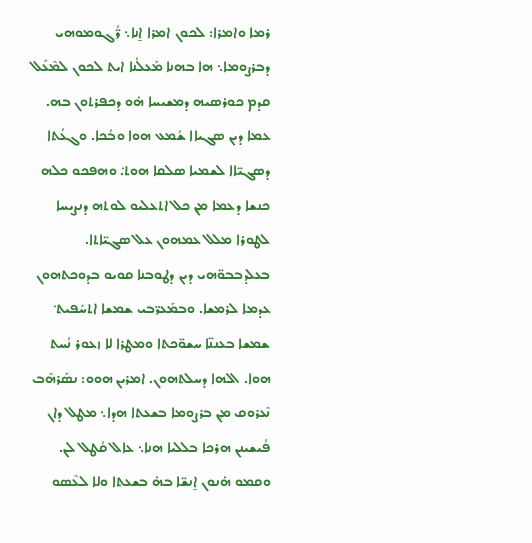ܪܡܐ ܘܐܡܪܐ: ܠܟܘܢ ܐܡܪܐ ܐ̱ܢܐ܆ ܪ̈ܳܓܘܡܘܗܝ ܕܒܪܨܘܡܐ܆ ܗܐ ܒܗܢܐ ܡܰܥܠܳܢܐ ܐܝܬ ܠܟܘܢ ܠܡܶܥܰܠ ܩܕܡ ܟܘܪܣܝܗ ܕܡܫܝܚܐ ܗ̇ܘ ܕܟܦܪܬܘܢ ܒܗ. ܥܡܐ ܕܝܢ ܣܓܝܐܐ ܫܳܡܥ ܗܘܐ ܘܒܳܟܐ. ܘܓܥܳܬܐ ܕܣܓܝ̈ܐܐ ܠܫܡܝܐ ܣܠܩܐ ܗܘܬ݀. ܘܗܦܟܘ ܟܠܗ ܟܢܫܐ ܕܥܡܐ ܡ݂ܢ ܟܠ ܐܬܥܠܝܘ ܠܘܬܗ ܕܢܨܝܚܐ ܠܛܘܪܐ ܡܠܠ ܥܡܗܘܢ ܥܠ ܣܓܝ̈ܐܬܐ. ܒܥܠܕܒܒܘ̈ܗܝ ܕܝܢ ܕܛܘܒܢܐ ܩܘܝܘ ܒܕܘܟܬܗܘܢ ܥܕܡܐ ܠܪܡܫܐ. ܘܒܡܰܥܪ̈ܒܝ ܫܡܫܐ ܐܬܚܰܦܝܬ݀ ܫܡܫܐ ܒܥܢܢ̈ܐ ܚܫܘ̈ܟܬܐ ܘܡܛܪܐ ܠܐ ܙܥܘܪ ܢܳܚܬ ܗܘܐ. ܐܠܗܐ ܕܚܠܬܗܘܢ. ܐܡܪܝܢ ܗܘܘ: ܢܣܰܪܗܶܒ ܢܶܥܪܘܩ ܡ݂ܢ ܒܪܨܘܡܐ ܒܫܥܬܐ ܗܕܐ܆ ܡܛܠ ܕܐܢ ܦܳܝܫܝܢܢ ܗܪܟܐ ܒܠܠܝܐ ܗܢܐ܆ ܥܐܠ ܩܳܛܠ ܠܢ. ܘܩܡܘ ܗ̇ܢܘܢ ܐ̱ܢܫ̈ܐ ܒܗ̇ ܒܫܥܬܐ ܘܠܐ ܠܥܶܣܘ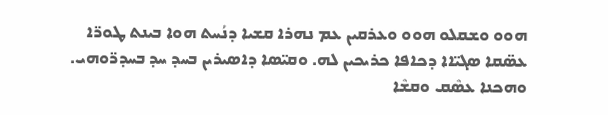ܗܘܘ ܘܫܩܠܘ ܗܘܘ ܘܥܪܩܝܢ ܥܡ ܢܗܪܐ ܩܫܝܐ ܕܢܳܚܬ ܗܘܐ ܒܝܢܬ ܛܘܪ̈ܐ ܥܣ̈ܩܐ ܣܓܝ̈ܐܐ ܕܟܐܦܐ ܟܪܝܟܝܢ ܠܗ. ܘܩܝ̈ܣܐ ܕܐܣܝܪܝܢ ܒܚܕ ܚܕ ܒܚܕܪ̈ܘܗܝ. ܘܗܟܢܐ ܥܣܶܩ ܘܩܫܶܐ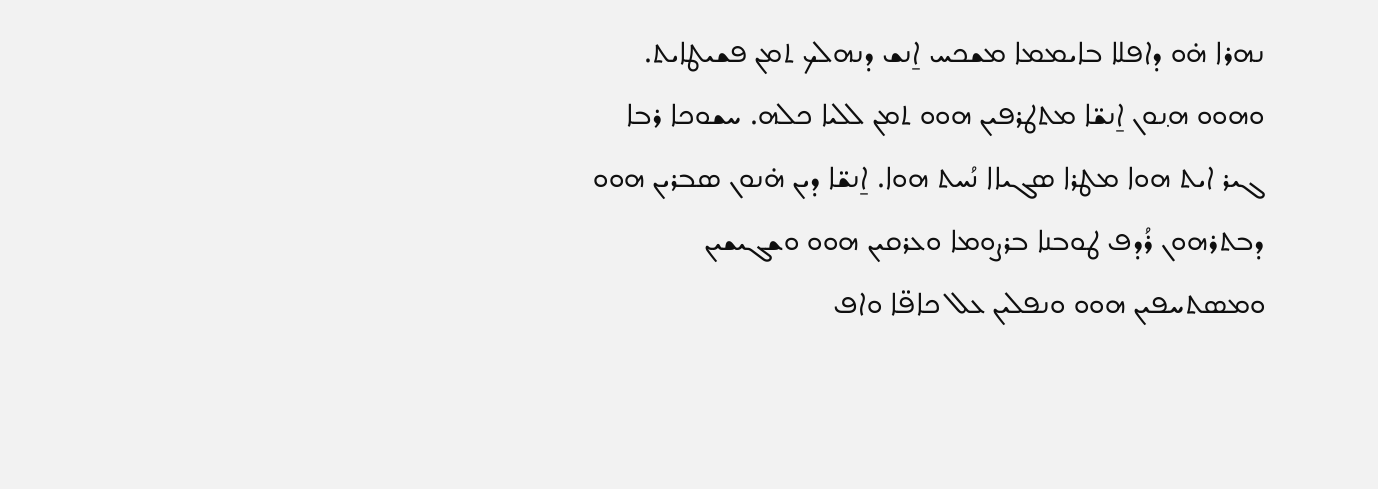ܢܗܪܐ ܗ̇ܘ ܕܐܦܠܐ ܒܐܝܡܡܐ ܡܫܟܚ ܐ̱ܢܫ ܕܢܗܠܟ ܬܡܢ ܦܫܝܛܐܝܬ. ܘܗܘܘ ܗ݂ܢܘܢ ܐ̱ܢܫ̈ܐ ܡܬܛܪܦܝܢ ܗܘܘ ܬܡܢ ܠܠܝܐ ܟܠܗ. ܚܫܘܟܐ ܪܒܐ ܓܝܪ ܐܝܬ ܗܘܐ ܡܛܪܐ ܣܓܝܐܐ ܢܳܚܬ ܗܘܐ. ܐ̱ܢܫ̈ܐ ܕܝܢ ܗ̇ܢܘܢ ܣܒܪܝܢ ܗܘܘ ܕܒܬܪܗܘܢ ܪܳܕܦ ܛܘܒܢܐ ܒܪܨܘܡܐ ܘܥܪܩܝܢ ܗܘܘ ܘܫܓܝܫܝܢ ܘܡܣܬܚܦܝܢ ܗܘܘ ܘܢܦܠܝܢ ܥܠ ܟܐܦ̈ܐ ܘܐܦ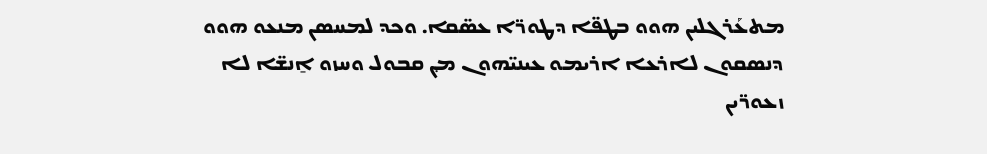ܡܬܥܰܪܓܠܝܢ ܗܘܘ ܒܛܦ̈ܐ ܕܛܘܪ̈ܐ ܥܣ̈ܩܐ. ܘܟܕ ܠܡܚܣܢ ܡܢܥܘ ܗܘܘ ܕܢܣܩܘܢ ܠܐܪܥܐ ܐܪܝܡܘ ܥܝܢܝ̈ܗܘܢ ܡ݂ܢ ܩܒܘܠ ܘܚܙܘ ܐ̱ܢܫ̈ܐ ܠܐ ܙܥܘܪ̈ܝܢ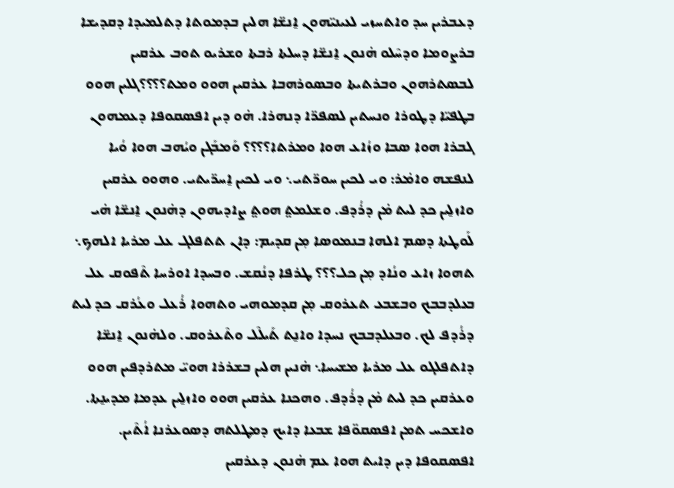ܕܥܒܪܝܢ ܚܕ ܘܐܬܚܙܝ ܠܥܝܢܝ̈ܗܘܢ ܐ̱ܢܫ̈ܐ ܗܠܝܢ ܒܕܡܘܬܐ ܕܬܠܡܝܕܐ ܕܩܕܝܫܐ ܒܪܨܘܡܐ ܘܕܚܶܠܘ ܗ̇ܢܘܢ ܐ̱ܢܫ̈ܐ ܕܚܠܬܐ ܪܒܬܐ ܘܫܪܝܘ ܬܘܒ ܥܪܩܝܢ ܠܒܣܬܪܗܘܢ ܘܒܪܬܝܬܐ ܘܒܣܘܪܗܒܐ ܥܪܩܝܢ ܗܘܘ ܘܡܬ؟؟؟؟ܓܠܝܢ ܗܘܘ ܒܛܦܝ̈ܐ ܕܛܘܪܐ ܘܢܚܬܝܢ ܠܣܦܪ̈ܐ ܕܢܗܪܐ. ܗ̇ܘ ܕܝܢ ܐܦܣܩܘܦܐ ܕܥܡܗܘܢ ܓܒܪܐ ܗܘܐ ܣܒܐ ܘܙܳܐܥ ܗܘܐ ܘܡܪܬܐ؟؟؟؟ ܘܰܡܒܰܓܢ ܘܝܳܗܒ ܗܘܐ ܘܳܝܐ ܠܢܦܫܗ ܘܐܡ̇ܪ: ܘܝ ܠܟܝܢ ܚܘܪ̈ܬܝ܆ ܘܝ ܠܟܝܢ ܐ̱ܚܪ̈ܝܬܝ. ܘܗܘܘ ܥܪܩܝܢ ܘܐܙܠ̱ܝܢ ܟܕ ܠܝܬ ܡ̇ܢ ܕܪܳܕܦ. ܘܫܠܡܬ݀ ܗܘܬ݀ ܨܐܕܝܗܘܢ ܕܗ̇ܢܘܢ ܐ̱ܢܫ̈ܐ ܗ̇ܝ ܠܰܘܛܬܐ ܕܣܡ ܐܠܗܐ ܒܢܡܘܣܐ ܡ݂ܢ ܩܕܝܡ: ܕܐܢ ܬܬܦܠܓ ܥܠ ܡܪܝܐ ܐܠܗܟ܆ ܬܗܘܐ ܙܐܥ ܘܢܳܐܕ ܡ݂ܢ ܟܠ؟؟؟ ܛܪܦܐ ܕܢܳܩܫ. ܘܒܚܕܐ ܐܘܪܚܐ ܬܶܦܘܩ ܥܠ ܒܥܠܕܒܒܟ ܘܒܫܒܥ ܬܥܪܘܩ ܡ݂ܢ ܩܕܡܘܗܝ ܘܬܗܘܐ ܪܳܥܠ ܘܥܳܪܩ ܟܕ ܠܝܬ ܕܪܳܕܦ ܠܟ. ܘܒܥܠܕܒܒܟ ܢܚܕܐ ܘܐܢ̱ܬ ܬܰܝܠܶܠ ܘܬܶܥܪܘܩ. ܘܠܗ̇ܢܘܢ ܐ̱ܢܫ̈ܐ ܕܐܬܦܠܓܘ ܥܠ ܡܪܝܐ ܡܫܝܚܐ܆ ܗ̇ܢܝܢ ܗܠܝܢ ܒܫܪܪܐ ܗܘܝ̈ ܡܬܪܕܦܝܢ ܗܘܘ ܘܥܪܩܝܢ ܟܕ ܠܝܬ ܡ̇ܢ ܕܪܳܕܦ. ܘܗܟܢܐ ܥܪܩܝܢ ܗܘܘ ܘܐܙܠ̱ܝܢ ܥܕܡܐ ܡܕܝܢ̱ܬܐ. ܘܐܫܟܚ ܬܡܢ ܐܦܣܩܘ̈ܦܐ ܫܒܥܐ ܕܐܝܟ ܕܡܛܠܬܗ ܕܣܘܥܪܢܐ ܐܳܬܶܝܢ. ܐܦܣܩܘܦܐ ܕܝܢ ܕܐܝܬ ܗܘܐ ܥܡ ܗ̇ܢܘܢ ܕܥܪܩܝܢ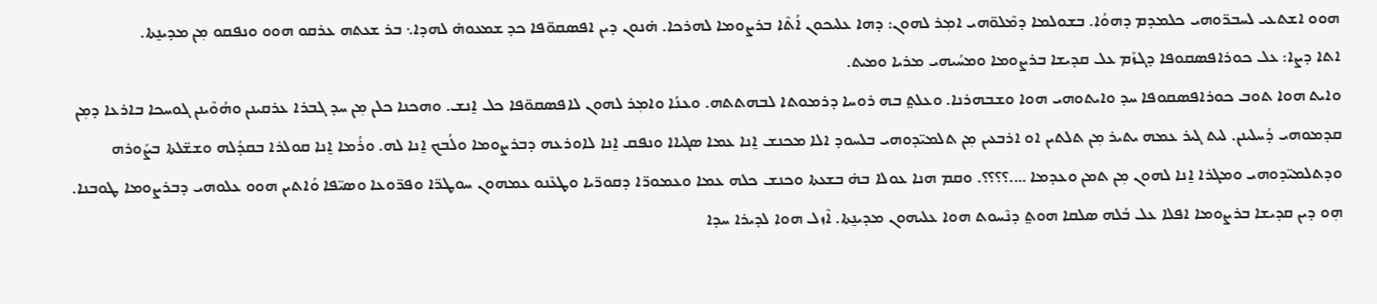ܗܘܘ ܐܫܬܥܝ ܠܚܒܪ̈ܘܗܝ ܟܠܡܕܡ ܕܗܘܳܐ. ܒܫܘܠܡܐ ܕܡܶܠܘ̈ܗܝ ܐܡ݂ܪ ܠܗܘܢ: ܕܗܐ ܥܠܝܟܘܢ ܐܳܬܶܐ ܒܪܨܘܡܐ ܠܗܪܟܐ. ܗ̇ܢܘܢ ܕܝܢ ܐܦܣܩܘ̈ܦܐ ܟܕ ܫܡܥܘܗ̇ ܠܗܕܐ܆ ܒܪ ܫܥܬܗ ܥܪܩܘ ܗܘܘ ܘܢܦܩܘ ܡ݂ܢ ܡܕܝܢ̱ܬܐ.
ܐܬܐ ܕܨܐ: ܥܠ ܟܘܪܐܦܣܩܘܦܐ ܕܓܙܰܡ ܥܠ ܩܕܝܫܐ ܒܪܨܘܡܐ ܘܡܚܳܝܗܝ ܡܪܝܐ ܘܡܝܬ.
ܘܐܝܬ ܗܘܐ ܬܘܒ ܟܘܪܐܦܣܩܘܦܐ ܚܕ ܘܐܝܬܘܗܝ ܗܘܐ ܘܫܒܗܪܢܐ. ܘܥܠܬ݀ ܒܗ ܪܘܚܐ ܕܪܡܘܬܐ ܠܒܗܬܬܗ. ܘܥܢܳܐ ܘܐܡ݂ܪ ܠܗܘܢ ܠܐܦܣܩܘ̈ܦܐ ܟܠ ܐ̱ܢܫ. ܘܗܟܢܐ ܟܠܢ ܡ݂ܢ ܚܕ ܓܒܪܐ ܥܪܩܝܢܢ ܘܗܳܘܶܝܢܢ ܓܘܚܟܐ ܒܐܪܥܐ ܕܡ݂ܢ ܩܕܡܘܗܝ ܕܳܚܠܝܢܢ. ܠܝܬ ܓܝܪ ܥܡܗ ܝܬܝܪ ܡ݂ܢ ܬܠܬܝܢ ܐܘ ܐܪܒܥܝܢ ܡ݂ܢ ܬܠܡܝ̈ܕܘܗܝ ܒܠܚܘܕ ܐܠܐ ܡܟܢܫ ܐ̱ܢܐ ܥܡܐ ܣܓܝܐܐ ܘܢܦܩ ܐ̱ܢܐ ܠܐܘܪܥܗ ܕܒܪܨܘܡܐ ܘܠܳܒܟ ܐ̱ܢܐ ܠܗ. ܘܪܳܡܐ ܐ̱ܢܐ ܩܘܠܪܐ ܒܩܕܳܠܗ ܘܫܫ̈ܠܬܐ ܒܨܰܘܪܗ ܘܕܬܠܡܝ̈ܕܘܗܝ ܘܡܓܪܐ ܐ̱ܢܐ ܠܗܘܢ ܡ݂ܢ ܬܡܢ ܘܥܕܡܐ ….؟؟؟؟. ܘܩܡ ܗܢܐ ܥܘܠܐ ܒܗ̇ ܒܫܥܬܐ ܘܟܢܫ ܟܠܗ ܥܡܐ ܘܥܡܘܪ̈ܐ ܕܩܘܪ̈ܝܐ ܘܛܥܶܢܘ ܥܡܗܘܢ ܚܘܛܪ̈ܐ ܘܦܪ̈ܘܥܐ ܘܣܝ̈ܦܐ ܘܳܐܬܝܢ ܗܘܘ ܥܠܘܗܝ ܕܒܪܨܘܡܐ ܛܘܒܢܐ. ܗ݂ܘ ܕܝܢ ܩܕܝܫܐ ܒܪܨܘܡܐ ܐܦܠܐ ܥܠ ܒܳܠܗ ܣܠܩܐ ܗܘܬ݀ ܕܢܶܚܘܬ ܗܘܐ ܥܠܝܗܘܢ ܡܕܝܢ̱ܬܐ. ܐܶܙܠ ܗܘܐ ܠܕܝܪܐ ܚܕܐ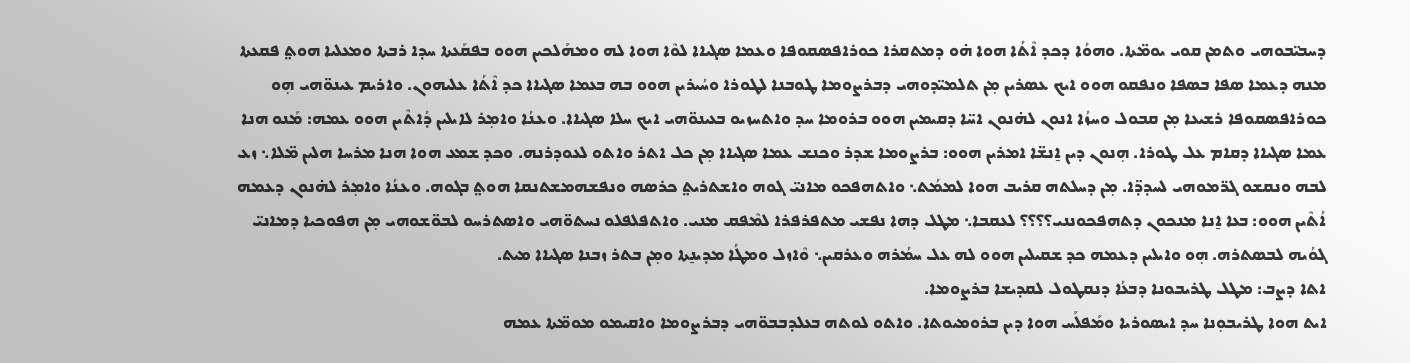ܕܚܒܝ̈ܒܘܗܝ ܘܬܡܢ ܩܘܝ ܝܘܡ̈ܬܐ. ܘܗܘܳܐ ܕܟܕ ܐܶܬܳܐ ܗܘܐ ܗ̇ܘ ܕܡܬܩܪܐ ܟܘܪܐܦܣܩܘܦܐ ܘܥܡܐ ܣܓܝܐܐ ܠܘܶܐ ܗܘܐ ܠܗ ܘܡܗܰܠܟܝܢ ܗܘܘ ܒܦܩܰܥܬܐ ܚܕܐ ܪܒܬܐ ܘܡܥܠܝܐ ܗܘܬ݀ ܦܩܥܬܐ ܡܢܗ ܕܥܡܐ ܣܦܐ ܒܣܦܐ ܘܢܦܩܘ ܗܘܘ ܐܝܟ ܥܣܪܝܢ ܡ݂ܢ ܬܠܡܝ̈ܕܘܗܝ ܕܒܪܨܘܡܐ ܛܘܒܢܐ ܠܛܘܪܐ ܘܚܳܝܪܝܢ ܗܘܘ ܒܗ ܒܥܡܐ ܣܓܝܐܐ ܟܕ ܐܶܬܳܐ ܥܠܝܗܘܢ. ܘܐܪܝܡ ܥܝܢܘ̈ܗܝ ܗ݂ܘ ܟܘܪܐܦܣܩܘܦܐ ܪܫܝܥܐ ܡ݂ܢ ܩܒܘܠ ܘܚܙܳܐ ܐܢܘܢ ܠܗ̇ܢܘܢ ܐܚ̈ܐ ܕܩܝܡܝܢ ܗܘܘ ܒܪܘܡܐ ܚܕ ܘܐܬܚܙܝܘ ܒܥܝܢܘ̈ܗܝ ܐܝܟ ܚܠܐ ܣܓܝܐܐ. ܘܥܢܳܐ ܘܐܡ݂ܪ ܠܐܝܠܝܢ ܕܳܐܬܶܝܢ ܗܘܘ ܥܡܗ: ܡܰܢܘ ܗܢܐ ܥܡܐ ܣܓܝܐܐ ܕܩܐܡ ܥܠ ܛܘܪܐ. ܗ݂ܢܘܢ ܕܝܢ ܐ̱ܢܫ̈ܐ ܐܡܪܝܢ ܗܘܘ: ܒܪܨܘܡܐ ܫܕܪ ܘܟܢܫ ܥܡܐ ܣܓܝܐܐ ܡ݂ܢ ܟܠ ܐܬܪ ܘܐܬܘ ܠܥܘܕܪܢܗ. ܘܟܕ ܫܡܥ ܗܘܐ ܗܢܐ ܡܪܚܐ ܗܠܝܢ ܡ̈ܠܐ܆ ܙܥ ܠܒܗ ܘܢܩܫܘ ܓܪ̈ܡܘܗܝ ܠܚܕܕ̈ܐ. ܡ݂ܢ ܕܚܠܬܗ ܩܪܝܒ ܗܘܐ ܠܡܡܳܬ܆ ܘܐܬܗܦܟܘ ܡܐܢܝ̈ ܓܘܗ ܘܐܫܬܪܝܬ݀ ܟܪܣܗ ܘܢܦܫܗܡܫܬܢܩܐ ܗܘܬ݀ ܒܓܘܗ. ܘܥܢܳܐ ܘܐܡ݂ܪ ܠܗ̇ܢܘܢ ܕܥܡܗ ܐܳܬܶܝܢ ܗܘܘ: ܒܥܐ ܐ̱ܢܐ ܡܢܟܘܢ ܕܬܗܦܟܘܢܢܝ؟؟؟؟ ܠܥܩܒܐ܆ ܡܛܠ ܕܗܐ ܢܦܫܝ ܡܬܦܪܦܪܐ ܠܡܶܦܩ ܡܢܝ. ܘܐܬܦܠܦܠܘ ܢܚܬܘ̈ܗܝ ܘܐܣܬܪܚܘ ܠܒܘ̈ܫܘܗܝ ܡ݂ܢ ܗܦܘܟܝܐ ܕܡܐܢܝ̈ ܓܘܳܝܗ ܠܒܣܬܪܗ. ܗ݂ܘ ܘܐܝܠܝܢ ܕܥܡܗ ܟܕ ܫܩܝܠܝܢ ܗܘܘ ܠܗ ܥܠ ܚܡܳܪܗ ܘܥܪܩܝܢ܆ ܘܶܐܙܠ ܘܡܛܳܐ ܡܕܝܢ̱ܬܐ ܘܡ݂ܢ ܒܬܪ ܙܒܢܐ ܣܓܝܐܐ ܡܝܬ.
ܐܬܐ ܕܨܒ: ܡܛܠ ܛܪܝܒܘܢܐ ܕܒܥܳܐ ܕܢܩܛܘܠ ܠܩܕܝܫܐ ܒܪܨܘܡܐ.
ܐܝܬ ܗܘܐ ܛܪܝܒܘ݂ܢܐ ܚܕ ܐܝܣܘܪܝܐ ܘܡܰܦܠܰܚ ܗܘܐ ܕܝܢ ܒܪܘܡܝܘܬܐ. ܘܐܬܘ ܠܘܬܗ ܒܥܠܕܒܒܘ̈ܗܝ ܕܒܪܨܘܡܐ ܘܐܩܝܡܘ ܡܘܡ̈ܬܐ ܥܡܗ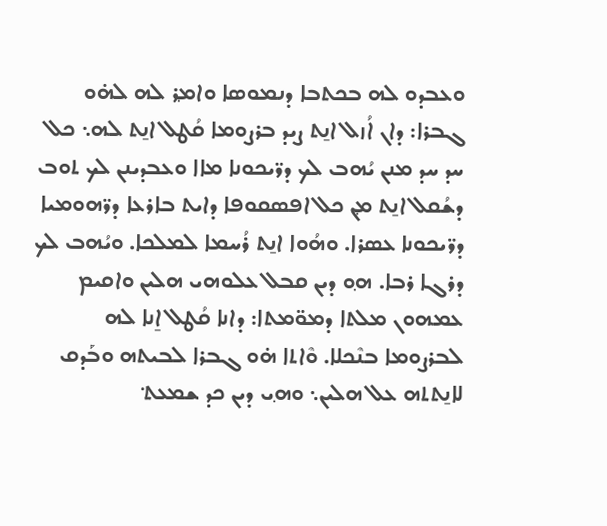ܘܥܒܕܘ ܠܗ ܒܟܬܒܐ ܕܢܡܘܣܐ ܘܐܡ݂ܪ ܠܗ ܠܗ̇ܘ ܓܒܪܐ: ܕܐܢ ܐܳܙܠ ܐܢ̱ܬ ܨܝܕ ܒܪܨܘܡܐ ܩܳܛܠ ܐܢ̱ܬ ܠܗ܆ ܟܠ ܚܕ ܚܕ ܡܢܢ ܝܳܗܒ ܠܟ ܕܪ̈ܝܟܘܢܐ ܡܐܐ ܘܥܒܕܝܢܢ ܠܟ ܬܘܒ ܕܫܳܩܠ ܐܢ̱ܬ ܡ݂ܢ ܟܠ ܐܦܣܩܘܦܐ ܕܐܝܬ ܒܐܪܥܐ ܕܪ̈ܗܘܡܝܐ ܕܪ̈ܝܟܘܢܐ ܥܣܪܐ. ܘܗܳܘܐ ܐܢ̱ܬ ܪܳܚܡܐ ܠܡܠܟܐ. ܘܝܳܗܒ ܠܟ ܕܪܓܐ ܪܒܐ. ܗ݂ܘ ܕܝܢ ܩܒܠ ܥܠܘܗܝ ܗܠܝܢ ܘܐܩܝܡ ܥܡܗܘܢ ܡܠܬܐ ܕܡܘ̈ܡܬܐ: ܕܐܢܐ ܩܳܛܠ ܐ̱ܢܐ ܠܗ ܠܒܪܨܘܡܐ ܒܢܶܟܠܐ. ܘܶܐܬܐ ܗ̇ܘ ܓܒܪܐ ܠܒܝܬܗ ܘܒܰܕܩ ܠܐܢ̱ܬܬܗ ܥܠ ܗܠܝܢ܆ ܘܗ݂ܝ ܕܝܢ ܟܕ ܫܡܥܬ݀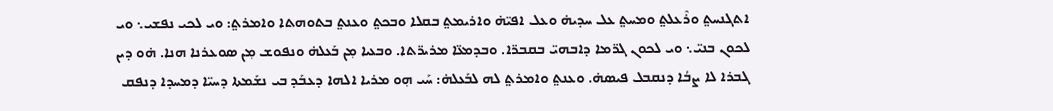ܐܬܓܢܚܬ݀ ܘܪܶܥܠܬ݀ ܘܡܚܬ݀ ܥܠ ܚܕܝܗ̇ ܘܥܠ ܐܦܝ̈ܗ̇ ܘܐܪܝܡܬ݀ ܒܩܠܐ ܘܒܟܬ݀ ܘܥܢܬ݀ ܒܬܘܗܬܐ ܘܐܡܪܬ݀: ܘܝ ܠܟܝ ܢܦܫܝ܆ ܘܝ ܠܟܘܢ ܒܢܝ̈܆ ܘܝ ܠܟܘܢ ܓܪ̈ܡܐ ܕܐܒܗܝ̈ ܒܩܒܪ̈ܐ. ܘܒܕܡܥ̈ܐ ܡܪܝܪ̈ܬܐ. ܘܒܥܝܐ ܡ݂ܢ ܒܰܥܠܗ̇ ܘܢܦܘܫ ܡ݂ܢ ܣܘܥܪܢܐ ܗܢܐ. ܗ̇ܘ ܕܝܢ ܓܒܪܐ ܠܐ ܨܒܳܐ ܕܢܩܒܠ ܦܝܣܗ̇. ܘܥܢܬ݀ ܘܐܡܪܬ݀ ܠܗ ܠܒܰܥܠܗ̇: ܚܰܝ ܗ݂ܘ ܡܪܝܐ ܐܠܗܐ ܕܥܒܰܕ ܒܝ ܢܫܰܡܬܐ ܕܚܝ̈ܐ ܕܡܚܕܐ ܕܢܦܩ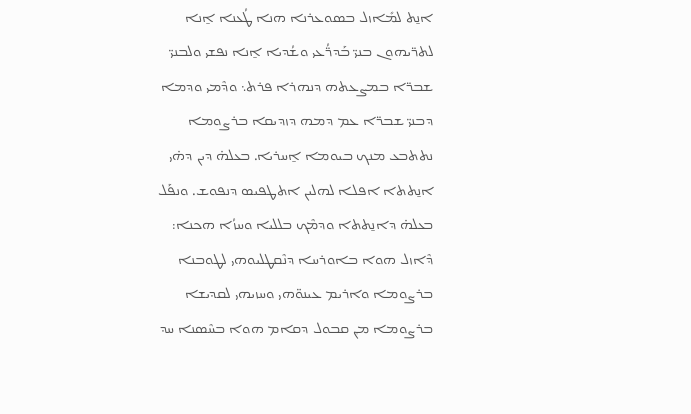ܐܢ̱ܬ ܠܡܺܐܙܠ ܒܣܘܥܪܢܐ ܗܢܐ ܛܳܥܢܐ ܐ̱ܢܐ ܠܬܪ̈ܝܗܘܢ ܒܢܝ̈ ܒܰܕܪ̈ܳܥܝ ܘܫܳܕܝܐ ܐ̱ܢܐ ܢܦܫܝ ܘܠܒܢܝ̈ ܫܒܪ̈ܐ ܒܡܨܥܬܗ ܕܢܗܪܐ ܦܪܬ܆ ܘܕܶܡܝ ܘܕܡܐ ܕܒܢܝ̈ ܫܒܪ̈ܐ ܥܡ ܕܡܗ ܕܙܕܝܩܐ ܒܪܨܘܡܐ ܢܬܬܒܥ ܡܢܟ ܒܝܘܡܐ ܐ̱ܚܪܝܐ. ܒܥܠܗ̇ ܕܝܢ ܕܗ̇ܝ ܐܢ̱ܬܬܐ ܐܦܠܐ ܠܗܠܝܢ ܐܬܛܦܝܣ ܕܢܦܘܫ. ܘܢܦܰܠ ܒܥܠܗ̇ ܕܐܢ̱ܬܬܐ ܘܕܡܶܟ ܒܠܠܝܐ ܘܚܙܳܐ ܗܟܢܐ: ܕܶܐܙܠ ܗܘܐ ܒܐܘܪܚܐ ܕܢܶܩܛܠܝܘܗܝ ܠܛܘܒܢܐ ܒܪܨܘܡܐ ܘܐܪܝܡ ܥܝܢܘ̈ܗܝ ܘܚܙܝܗܝ ܠܩܕܝܫܐ ܒܪܨܘܡܐ ܡ݂ܢ ܩܒܘܠ ܕܩܐܡ ܗܘܐ ܒܚܶܣܢܐ ܚܕ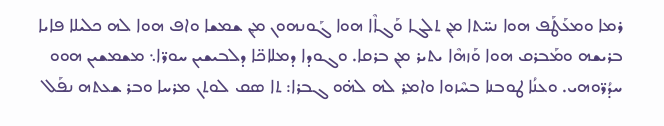ܪܡܐ ܘܡܥܰܛܰܦ ܗܘܐ ܢܚ̈ܬܐ ܡ݂ܢ ܬܠܓܐ ܘܰܓܐܶܐ ܗܘܐ ܓܰܘܢܗܘܢ ܡ݂ܢ ܫܡܫܐ ܘܐܦ ܗܘܐ ܠܗ ܟܠܝܠܐ ܦܐܝܐ ܒܪܝܫܗ ܘܡܰܒܪܩ ܗܘܐ ܘܰܙܗܶܐ ܝܬܝܪ ܡ݂ܢ ܒܪܩܐ. ܘܓܘܕܐ ܕܡܠܐܟ̈ܐ ܕܠܒܝܫܝܢ ܚܘܪ̈ܐ܆ ܡܫܡܫܝܢ ܗܘܘ ܚܕܳܪ̈ܘܗܝ. ܘܥܢܳܐ ܛܘܒܢܐ ܒܚܶܙܘܐ ܘܐܡ݂ܪ ܠܗ ܠܗ̇ܘ ܓܒܪܐ: ܬܐ ܣܩ ܠܘܬܢ ܡܪܚܐ ܘܒܪ ܫܥܬܗ ܢܦܰܠ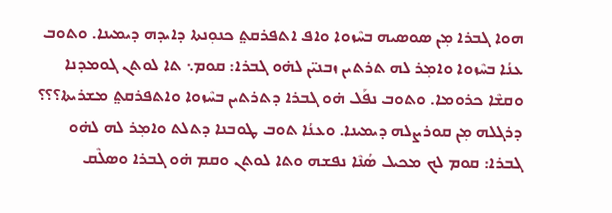ܗܘܐ ܓܒܪܐ ܡ݂ܢ ܣܘܣܝܗ ܒܚܶܙܘܐ ܘܐܦ ܐܬܦܪܩܬ݀ ܟܢܘ݂ܢܬܐ ܕܐܝܕܗ ܕܝܡܝܢܐ. ܘܬܘܒ ܥܢܳܐ ܒܚܶܙܘܐ ܘܐܡ݂ܪ ܠܗ ܬܪܬܝܢ ܙܒܢܝ̈ܢ ܠܗ̇ܘ ܓܒܪܐ: ܩܘܡ܆ ܬܐ ܠܘܬܢ ܓܘܡܕܢܐ ܘܩܫܶܐ ܟܪܘܡܐ. ܘܬܘܒ ܢܦܰܠ ܗ̇ܘ ܓܒܪܐ ܕܬܪܬܝܢ ܒܚܶܙܘܐ ܘܐܬܦܪܩܬ݀ ܡܫܪܝܬܐ؟؟؟ ܕܪܓܠܗ ܡ݂ܢ ܩܘܪܨܠܗ ܕܝܡܝܢܐ. ܘܥܢܳܐ ܬܘܒ ܛܘܒܢܐ ܕܬܠܬ ܘܐܡ݂ܪ ܠܗ ܠܗ̇ܘ ܓܒܪܐ: ܩܘܡ ܠܟ ܡܟܝܠ ܣܳܢܶܐ ܢܦܫܗ ܘܬܐ ܠܘܬܢ ܘܩܡ ܗ̇ܘ ܓܒܪܐ ܘܣܠܶܩ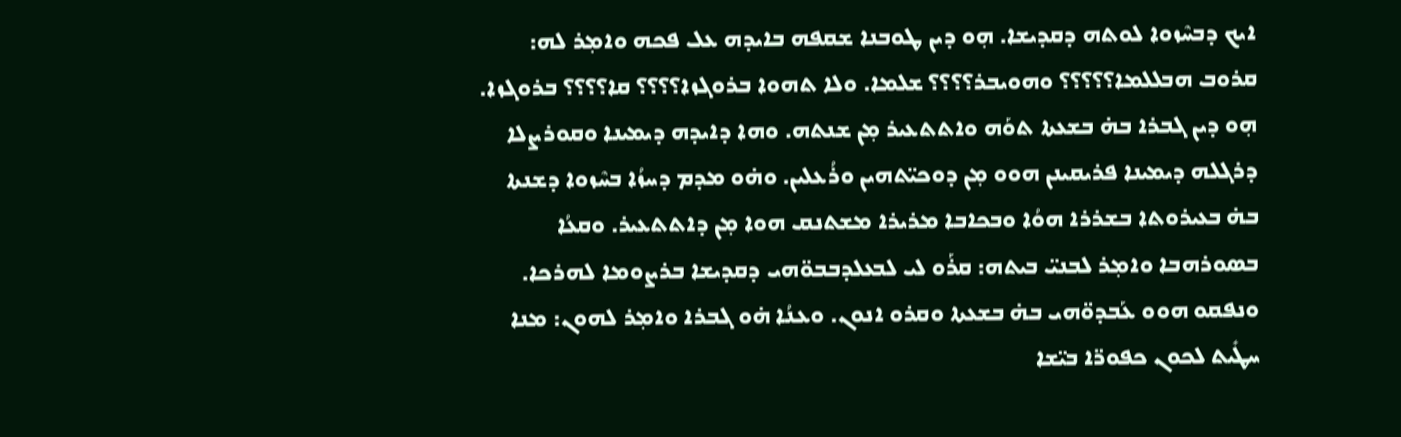ܐܝܟ ܕܒܚܶܙܘܐ ܠܘܬܗ ܕܩܕܝܫܐ. ܗ݂ܘ ܕܝܢ ܛܘܒܢܐ ܫܩܦܗ ܒܐܝܕܗ ܥܠ ܦܟܗ ܘܐܡ݂ܪ ܠܗ: ܩܪܘܒ ܗܒܠܠܡܐ؟؟؟؟؟ ܘܗܘܝܒܪ؟؟؟؟ ܫܠܡܐ. ܘܠܐ ܬܗܘܐ ܒܪܘܓܙܐ؟؟؟؟ ܩܐ؟؟؟؟ ܒܪܘܓܙܐ. ܗ݂ܘ ܕܝܢ ܓܒܪܐ ܒܗ̇ ܒܫܥܬܐ ܬܘܰܗ ܘܐܬܬܥܝܪ ܡ݂ܢ ܫܢܬܗ. ܘܗܐ ܕܐܝܕܗ ܕܝܡܝܢܐ ܘܩܘܪܨܠܐ ܕܪܓܠܗ ܕܝܡܝܢܐ ܦܪܝܩܝܢܢ ܗܘܘ ܡ݂ܢ ܕܘܟܝ̈ܬܗܝܢ ܘܪܳܥܠܝܢ. ܘܗ̇ܘ ܡܕܡ ܕܚܙܳܐ ܒܚܶܙܘܐ ܕܫܢܬܐ ܒܗ̇ ܒܥܝܪܘܬܐ ܒܫܪܪܐ ܗܘܳܐ ܘܒܟܐܒܐ ܡܪܝܪܐ ܡܫܬܢܩ ܗܘܐ ܡ݂ܢ ܕܐܬܬܥܝܪ. ܘܩܥܳܐ ܒܣܘܪܗܒܐ ܘܐܡ݂ܪ ܠܒܢܝ̈ ܒܝܬܗ: ܩܪܰܘ ܠܝ ܠܒܥܠܕܒܒܘ̈ܗܝ ܕܩܕܝܫܐ ܒܪܨܘܡܐ ܠܗܪܟܐ. ܘܢܦܩܘ ܗܘܘ ܥܰܒܕܘ̈ܗܝ ܒܗ̇ ܒܫܥܬܐ ܘܩܪܘ ܐܢܘܢ. ܘܥܢܳܐ ܗ̇ܘ ܓܒܪܐ ܘܐܡ݂ܪ ܠܗܘܢ: ܡܢܐ ܚܛܺܝܬ ܠܟܘܢ ܟܦܘܪ̈ܐ ܒܝ̈ܫܐ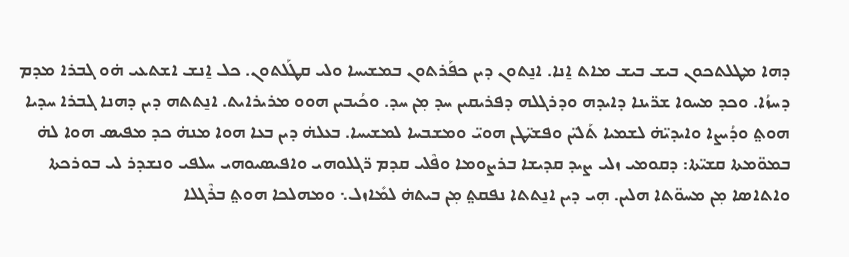ܕܗܐ ܡܛܠܬܟܘܢ ܒܝܫ ܒܝܫ ܡܐܬ ܐ̱ܢܐ. ܐܢ̱ܬܘܢ ܕܝܢ ܟܦܰܪܬܘܢ ܒܡܫܝܚܐ ܘܠܝ ܩܛܰܠܬܘܢ. ܟܠ ܐ̱ܢܫ ܐܫܬܥܝ ܗ̇ܘ ܓܒܪܐ ܡܕܡ ܕܚܙܳܐ. ܘܟܕ ܡܚܘܐ ܫܪ̈ܝܢܐ ܕܐܝܕܗ ܘܕܪܓܠܗ ܕܦܪܝܩܝܢ ܚܕ ܡ݂ܢ ܚܕ. ܘܟܳܝܒܝܢ ܗܘܘ ܡܪܝܪܐܝܬ. ܐܢ̱ܬܬܗ ܕܝܢ ܕܗܢܐ ܓܒܪܐ ܚܕܝܐ ܗܘܬ݀ ܘܕܳܝܨܐ ܘܐܝܕܝ̈ܗ̇ ܠܫܡܝܐ ܬܰܠܝ̈ܢ ܘܦܫܝ̈ܛܢ ܗܘܝ̈ ܘܡܫܒܚܐ ܠܡܫܝܚܐ. ܒܥܠܗ̇ ܕܝܢ ܒܥܐ ܗܘܐ ܡܢܗ̇ ܟܕ ܡܦܝܣ ܗܘܐ ܠܗ̇ ܒܡܘ̈ܡܬܐ ܩܫܝ̈ܬܐ: ܕܩܘܡܝ ܙܠܝ ܨܝܕ ܩܕܝܫܐ ܒܪܨܘܡܐ ܘܦܶܠܝ ܩܕܡ ܪ̈ܓܠܘܗܝ ܘܐܦܝܣܝܘܗܝ ܚܠܦܝ ܘܢܫܕܪ ܠܝ ܒܘܪܟܬܐ ܘܐܬܐܣܐ ܡ݂ܢ ܡܚܘ̈ܬܐ ܗܠܝܢ. ܗ݂ܝ ܕܝܢ ܐܢ̱ܬܬܐ ܢܦܩܬ݀ ܡ݂ܢ ܒܝܬܗ̇ ܠܡܺܐܙܠ܆ ܘܡܗܠܟܐ ܗܘܬ݀ ܒܪܶܓܠܐ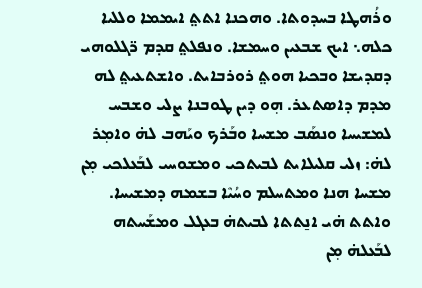ܘܪܳܗܛܐ ܒܚܕܘܬܐ. ܘܗܟܢܐ ܐܬܬ݀ ܐܝܡܡܐ ܘܠܠܝܐ ܟܠܗ܆ ܐܝܟ ܫܒܥܝܢ ܘܚܡܫܐ. ܘܢܦܠܬ݀ ܩܕܡ ܪ̈ܓܠܘܗܝ ܕܩܕܝܫܐ ܘܒܟܝܐ ܗܘܬ݀ ܪܘܪܒܐܝܬ. ܘܐܫܬܥܝܬ݀ ܠܗ ܡܕܡ ܕܐܣܬܥܪ. ܗ݂ܘ ܕܝܢ ܛܘܒܢܐ ܨܠܝ ܘܫܒܚ ܠܡܫܝܚܐ ܘܢܣܰܒ ܡܫܚܐ ܘܒܰܪܟ ܘܝܰܗܒ ܠܗ̇ ܘܐܡ݂ܪ ܠܗ̇: ܙܠܝ ܩܠܝܠܐܝܬ ܠܒܝܬܟܝ ܘܡܫܘܚܝ ܠܒܰܥܠܟܝ ܡ݂ܢ ܡܫܚܐ ܗܢܐ ܘܡܬܚܠܡ ܘܚܳܝܶܐ ܒܫܡܗ ܕܡܫܝܚܐ. ܘܐܬܬ ܗ̇ܝ ܐܢ̱ܬܬܐ ܠܒܝܬܗ̇ ܒܥܓܠ ܘܡܫܰܚܬܗ ܠܒܰܥܠܗ̇ ܡ݂ܢ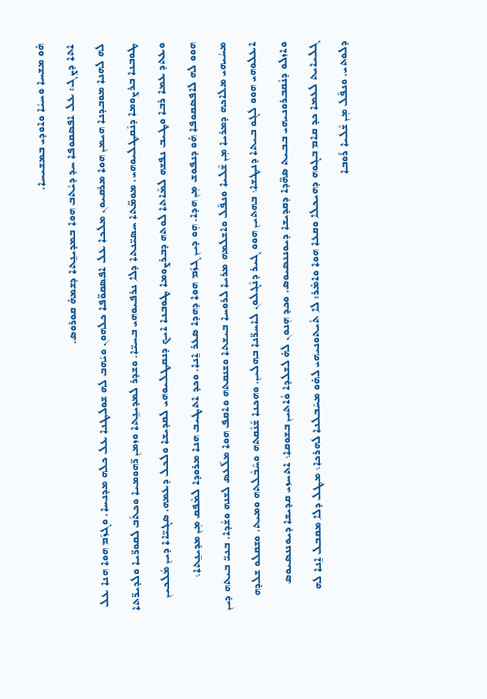ܗ̇ܘ ܡܫܚܐ ܘܚܝܳܐ ܘܐܘܕܝ ܒܡܫܝܚܐ.
ܐܬܐ ܕܨܓ: ܥܠ ܐܦܣܩܘܦܐ ܚܕ ܕܝܳܬܒ ܗܘܐ ܒܡܕܝܢ̱ܬܐ ܕܫܡܗ̇ ܩܘܪܘܣ.
ܠܗ ܠܗܢܐ ܡܘܒܕܢܐ ܗܝܡܢ ܗܘܐ ܡܪܩܝܘܢ ܡܠܟܐ ܥܠ ܐܦܣܩܘ̈ܦܐ ܟܠܗܘܢ ܘܝܰܗܒ ܠܗ ܫܘܠܛܢܐ ܥܠ ܟܠܗ ܡܕܢܚܐ. ܘܓܙܰܡ ܗܘܐ ܗܢܐ ܥܠ ܛܘܒܢܐ ܒܪܨܘܡܐ ܕܢܶܩܛܠܝܘܗܝ. ܡܘܡ̈ܬܐ ܚܣܝ̈ܢܬܐ ܕܠܐ ܢܪܦܝܘܗܝ ܒܚܝ̈ܐ. ܘܫܕܪ ܠܡܕܝܢ̱ܬܐ ܘܙܡܢ ܪ̈ܗܘܡܝܐ ܘܟܬܰܒ ܠܩܘܪ̈ܝܐ ܘܠܕܝܪ̈ܬܐ ܘܥܬܕ ܥܡܐ ܪܒܐ ܘܛܝܒ ܢܦܫܗ ܠܡܶܐܬܐ ܠܘܬܗ ܕܒܪܨܘܡܐ ܛܘܒܢܐ ܐܝܟ ܕܢܩܛܠܝܘܗܝ ܠܩܕܝܫܐ ܘܠܟܠ ܕܥܡܗ. ܣܓܝ̈ܐܐ ܕܝܢ ܡܳܠܟܝܢ ܗܘܘ ܠܗ ܠܐܦܣܩܘܦܐ ܗ̇ܘ ܕܢܦܘܫ ܡ݂ܢ ܗܕܐ. ܗ݂ܘ ܕܝܢ ܓܙܰܡ ܗܘܐ ܕܗܕܐ ܣܥܪ ܐ̱ܢܐ. ܘܟܕ ܐܬܛܝܒ ܗܢܐ ܡܪܘܕܐ ܠܡܶܦܩ ܡ݂ܢ ܡܕܝܢ̱ܬܐ܆ ܡܚܳܝܗܝ ܡܠܐܟܗ ܕܡܪܝܐ ܡ݂ܢ ܫܶܠܝܐ ܘܢܦܰܠ ܘܐܫܠܡܗ ܡܪܝܐ ܠܪܘܚܐ ܒܝܫܬܐ ܘܫܢܩܬܗ ܘܐܩܦ ܗܘܐ ܡܠܰܥܣ ܠܫܢܗ ܘܫܳܕܐ. ܒܢܝ̈ ܒܝܬܗ ܕܝܢ ܐܥܠܘܗܝ ܗܘܘ ܠܓܘ ܒܝܬܐ ܕܢܛܫܐ܆ ܒܗܬܝܢ ܗܘܘ ܓܝܪ ܕܢܶܓܠܘܢ ܠܐܚܪ̈ܢܐ ܒܗܠܝܢ. ܘܗܟܢܐ ܫܰܢܶܩܬܗ ܘܚܰܒܶܠܬܗ ܘܡܝܬ. ܘܫܩܠܘ ܫܠܕܗ ܘܐܙܠܘ ܕܢܶܩܒܪܘܢܝܗܝ ܒܒܝܬ ܣܗ̈ܕܐ ܕܩܕܝܫܐ ܕܝܘܢܢܣܝܘܣ. ܘܟܕ ܗ݂ܢܘܢ ܠܗ̇ ܠܫܠܕܐ ܘܳܐܬܝܢ ܒܫܘܩܐ܆ ܐܬܚܙܝ ܩܕܝܫܐ ܕܝܘܢܢܣܝܘܣ ܓܠܝܐܝܬ ܠܥܡܐ ܟܕ ܩܐܡ ܒܓܘܗ ܕܗܝܟܠܐ ܘܩܥܐ ܗܘܐ ܘܐܡ̇ܪ: ܠܐ ܬܰܝܬܘܢܝܗܝ ܠܗ̇ܘ ܡܚܰܒܠܢܐ ܠܗܪܟܐ܆ ܡܛܠ ܕܠܐ ܡܩܒܠ ܐ̱ܢܐ ܠܗ ܕܠܘܬܝ. ܘܢܦܰܠ ܡ݂ܢ ܫܶܠܝܐ ܪܰܘܒܐ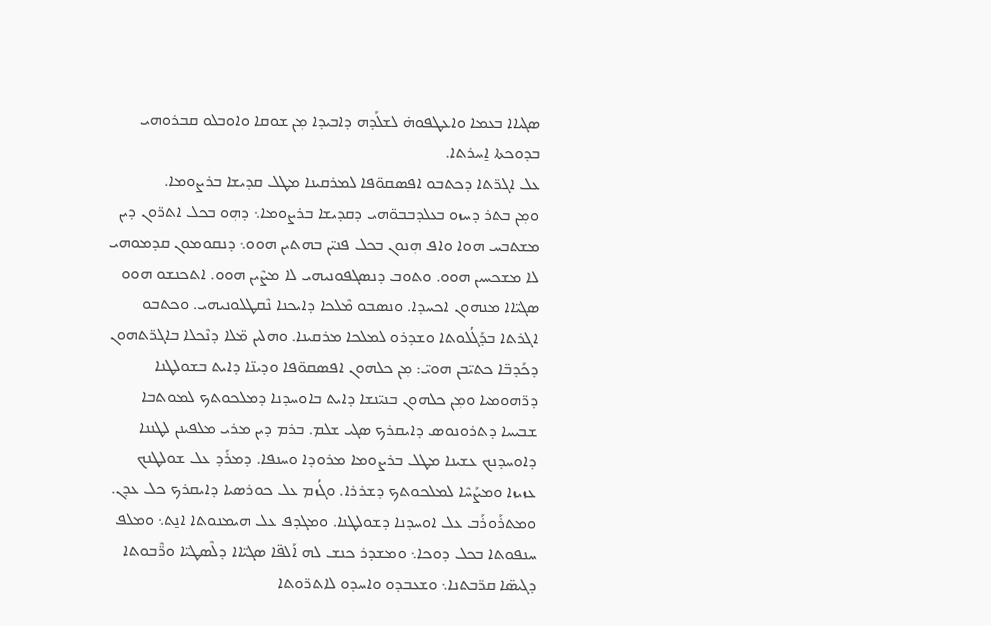ܣܓܝܐܐ ܒܥܡܐ ܘܐܥܛܦܘܗ̇ ܠܫܠܰܕܗ ܕܐܒܝܕܐ ܡ݂ܢ ܫܘܩܐ ܘܐܘܒܠܘ ܩܒܪܘܗܝ ܒܕܘܟܬܐ ܐ̱ܚܪܬܐ.
ܥܠ ܐܓܪ̈ܬܐ ܕܟܬܒܘ ܐܦܣܩܘ̈ܦܐ ܠܡܪܩܝܢܐ ܡܛܠ ܩܕܝܫܐ ܒܪܨܘܡܐ.
ܘܡ݂ܢ ܒܬܪ ܕܚܙܘ ܒܥܠܕܒܒܘ̈ܗܝ ܕܩܕܝܫܐ ܒܪܨܘܡܐ܆ ܕܗ݂ܘ ܒܟܠ ܐܬܪ̈ܘܢ ܕܝܢ ܡܫܬܒܚ ܗܘܐ ܘܐܦ ܗ݂ܢܘܢ ܒܟܠ ܦܢܝ̈ܢ ܒܗܬܝܢ ܗܘܘ܆ ܕܢܩܘܡܘܢ ܩܕܡܘܗܝ ܠܐ ܡܫܟܚܝܢ ܗܘܘ. ܘܬܘܒ ܕܢܣܓܦܘܢܝܗܝ ܠܐ ܡܨܶܝܢ ܗܘܘ. ܐܬܟܢܫܘ ܗܘܘ ܣܓܝ̈ܐܐ ܡܢܗܘܢ ܐܟܚܕܐ. ܘܢܣܒܘ ܡܶܠܟܐ ܕܐܝܟܢܐ ܢܶܩܛܠܘܢܝܗܝ. ܘܟܬܒܘ ܐܓܪܬܐ ܒܕܰܓܳܠܘܬܐ ܘܫܕܪܘ ܠܡܠܟܐ ܡܪܩܝܢܐ. ܘܗܠܝܢ ܡ̈ܠܐ ܕܢܶܟܠܐ ܒܐܓܪ̈ܬܗܘܢ ܕܟܰܕܒ̈ܐ ܟܬܝ̈ܒܢ ܗܘܝ̈: ܡ݂ܢ ܟܠܗܘܢ ܐܦܣܩܘ̈ܦܐ ܘܕܝܢ̈ܐ ܕܐܝܬ ܒܫܘܠܛܢܐ ܕܪ̈ܗܘܡܝܐ ܘܡ݂ܢ ܟܠܗܘܢ ܒܢܝ̈ܢܫܐ ܕܐܝܬ ܒܐܘܚܕܢܐ ܕܡܠܟܘܬܟ ܠܡܘܬܒܐ ܫܒܝܚܐ ܕܬܪܘܢܘܣ ܕܐܝܩܪܟ ܣܓܝ ܫܠܡ. ܒܪܡ ܕܝܢ ܡܪܝ ܡܠܦܝܢܢ ܠܛܢܢܐ ܕܐܘܚܕܢܟ ܥܫܝܢܐ ܡܛܠ ܒܪܨܘܡܐ ܡܪܘܕܐ ܘܚܢܦܐ. ܕܡܪܰܕ ܥܠ ܫܘܠܛܢܟ ܥܙܝܙܐ ܘܡܨܰܚܶܐ ܠܡܠܟܘܬܟ ܕܫܪܪܐ. ܘܓܳܙܡ ܥܠ ܟܘܪܣܝܐ ܕܐܝܩܪܟ ܟܠ ܥܕܢ. ܘܡܬܪܰܘܪܰܒ ܥܠ ܐܘܚܕܢܐ ܕܫܘܠܛܢܐ. ܘܡܓܕܦ ܥܠ ܗܝܡܢܘܬܐ ܐܢ̱ܬ܆ ܘܡܠܦ ܚܢܦܘܬܐ ܒܟܠ ܕܘܟܐ܆ ܘܡܫܕܪ ܟܢܫ ܠܗ ܐܰܠܦ̈ܐ ܣܓܝ̈ܐܐ ܕܠܶܣܛܝ̈ܐ ܘܪ̈ܶܒܘܬܐ ܕܓܝܣ̈ܐ ܩܪ̈ܒܬܢܐ܆ ܘܫܥܒܕܘ ܘܐܚܕܘ ܠܐܬܪ̈ܘܬܐ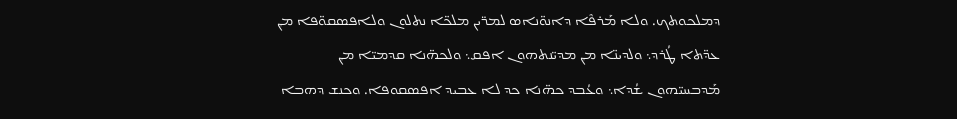ܕܡܠܟܘܬܟ. ܘܠܐ ܡܰܪܦܶܐ ܕܐܢܘ̈ܢܐܣ ܠܡܪ̈ܝܢ ܡܠܟ̈ܐ ܢܬܠܘܢ ܘܠܐܦܣܩܘ̈ܦܐ ܡ݂ܢ ܥܕ̈ܬܐ ܛܳܪܕ܆ ܘܠܕܝܢ̈ܐ ܡ݂ܢ ܡܕܝ̈ܢܬܗܘܢ ܐܦܩ܆ ܘܠܟܗ̈ܢܐ ܩܕܡܝ̈ܐ ܡ݂ܢ ܡܰܕܒܚܝ̈ܗܘܢ ܫܳܕܐ܆ ܘܥܳܒܕ ܟܗ̈ܢܐ ܟܕ ܠܐ ܥܒܝܕ ܐܦܣܩܘܦܐ. ܘܟܢܫ ܕܗܒܐ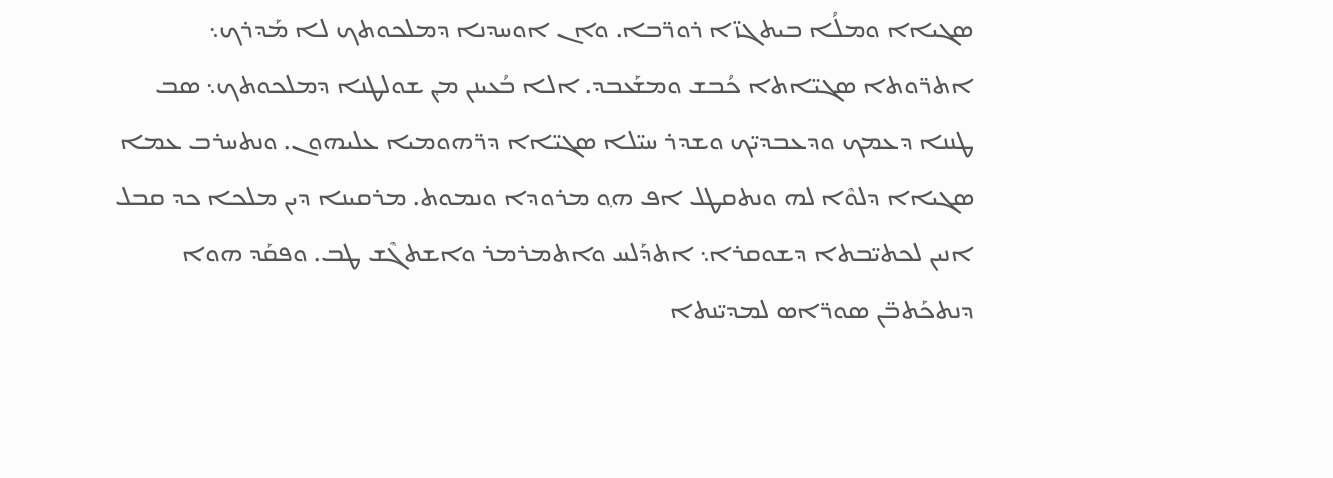ܣܓܝܐܐ ܘܡܠܳܐ ܒܝܬܓܙ̈ܐ ܪܘܪ̈ܒܐ. ܘܐܢ ܐܘܚܕܢܐ ܕܡܠܟܘܬܟ ܠܐ ܡܰܕܪܟ܆ ܐܬܪ̈ܘܬܐ ܣܓܝ̈ܐܬܐ ܟܳܒܫ ܘܡܫܰܥܒܕ. ܐܠܐ ܒܳܥܝܢܢ ܡ݂ܢ ܫܘܠܛܢܐ ܕܡܠܟܘܬܟ܆ ܣܒ ܛܢܢܐ ܕܥܡܟ ܘܕܥܒܕܝ̈ܟ ܘܫܕܪ ܚܝ̈ܠܐ ܣܓܝ̈ܐܐ ܕܪ̈ܗܘܡܝܐ ܥܠܝܗܘܢ. ܘܢܬܚܪܒ ܥܡܐ ܣܓܝܐܐ ܕܠܘܶܐ ܠܗ ܘܢܬܩܛܠ ܐܦ ܗ݂ܘ ܡܪܘܕܐ ܘܢܡܘܬ. ܡܪܩܝܢܐ ܕܝܢ ܡܠܟܐ ܟܕ ܩܒܠ ܐܢܝܢ ܠܟܬܝ̈ܒܬܐ ܕܫܘܩܪܐ܆ ܐܬܕܰܠܚ ܘܐܬܡܪܡܪ ܘܐܫܬܓܶܫ ܛܒ. ܘܦܩܰܕ ܗܘܐ ܕܢܬܟܰܬܒ̈ܢ ܣܘܪ̈ܐܣ ܠܡܕܝ̈ܢܬܐ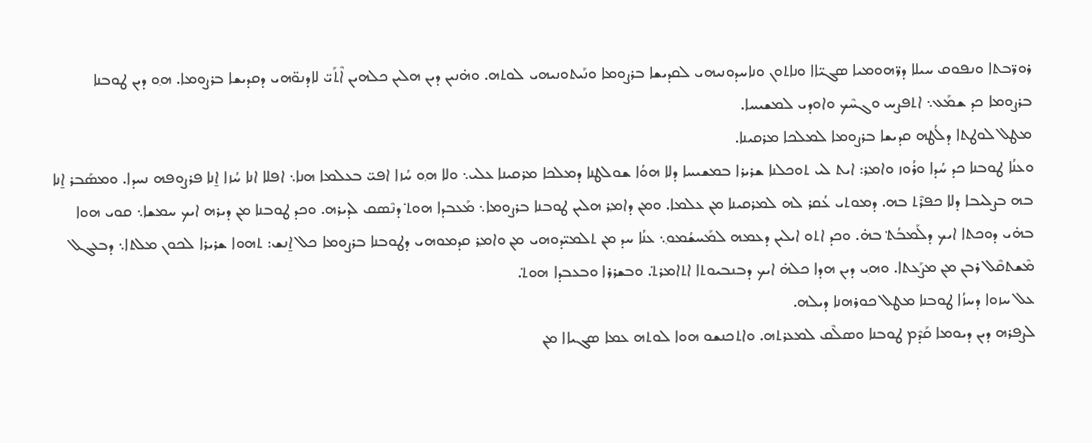ܪܘܪ̈ܒܬܐ ܘܢܦܘܩ ܚܝܠܐ ܕܪ̈ܗܘܡܝܐ ܣܓܝ̈ܐܐ ܘܢܐܬܘܢ ܘܢܐܚܕܘܢܝܗܝ ܠܩܕܝܫܐ ܒܪܨܘܡܐ ܘܢܰܝܬܘܢܝܗܝ ܠܘܬܗ. ܘܗ̇ܢܝܢ ܕܝܢ ܗܠܝܢ ܟܠܗܝܢ ܐܶܬܰܝ̈ ܠܐܕܢܘ̈ܗܝ ܕܩܕܝܫܐ ܒܪܨܘܡܐ. ܗ݂ܘ ܕܝܢ ܛܘܒܢܐ ܒܪܨܘܡܐ ܟܕ ܫܡܰܥ܆ ܐܬܦܨܚ ܘܓܚܶܟ ܘܐܘܕܝ ܠܡܫܝܚܐ.
ܡܛܠ ܠܘܛܬܐ ܕܠܳܛܗ ܩܕܝܫܐ ܒܪܨܘܡܐ ܠܡܠܟܐ ܡܪܩܝܢܐ.
ܘܥܢܳܐ ܛܘܒܢܐ ܟܕ ܚܳܕܐ ܘܪܳܘܙ ܘܐܡ݂ܪ: ܐܝܬ ܠܝ ܬܘܟܠܢܐ ܫܪܝܪܐ ܒܡܫܝܚܐ ܕܠܐ ܗܘܳܐ ܫܘܠܛܢܐ ܕܡܠܟܐ ܡܪܩܝܢܐ ܥܠܝ܆ ܘܠܐ ܗ݂ܘ ܚܳܙܐ ܐܦܝ̈ ܒܥܠܡܐ ܗܢܐ܆ ܐܦܠܐ ܐܢܐ ܚܳܙܐ ܐ̱ܢܐ ܦܪܨܘܦܗ ܢܚܕܐ. ܘܡܣܰܒܪ ܐ̱ܢܐ ܒܗ ܒܨܠܝܒܐ ܕܠܐ ܟܦܪܶܬ ܒܗ. ܕܡܘܬܝ ܥܳܩܪ ܠܗ ܠܡܪܩܝܢܐ ܡ݂ܢ ܥܠܡܐ. ܘܡ݂ܢ ܕܐܡ݂ܪ ܗܠܝܢ ܛܘܒܢܐ ܒܪܨܘܡܐ܆ ܡܰܥܒܕܐ ܗܘܬ݀ ܕܢܶܣܩ ܠܕܝܪܗ. ܘܟܕ ܛܘܒܢܐ ܡ݂ܢ ܕܝܪܗ ܐܝܟ ܚܡܫܐ܆ ܩܘܝ ܗܘܐ ܒܗ̇ܝ ܕܘܟܬܐ ܐܝܟ ܕܠܰܡܒܳܬ݀ ܒܗ̇. ܘܟܕ ܐܬܘ ܐܝܠܝܢ ܕܥܡܗ ܠܡܰܚܫܳܡܘ݂܆ ܥܢܳܐ ܚܕ ܡ݂ܢ ܬܠܡܝ̈ܕܘܗܝ ܡ݂ܢ ܘܐܡ݂ܪ ܩܕܡܘܗܝ ܕܛܘܒܢܐ ܒܪܨܘܡܐ ܟܠ ܐ̱ܢܫ: ܬܗܘܐ ܫܪܝܪܐ ܠܟܘܢ ܡܠܬܐ܆ ܕܒܥܓܠ ܡܶܫܬܩܶܠ ܪܒܢ ܡ݂ܢ ܡܨܰܥܬܐ. ܘܗ݂ܝ ܕܝܢ ܗܕܐ ܟܠܗ̇ ܐܝܟ ܕܒܢܒܝܘܬܐ ܐܬܐܡܪܬ݀. ܘܒܫܪܪܐ ܘܒܥܒܕܐ ܗܘܬ݀.
ܥܠ ܚܙܘܐ ܕܚܙܳܐ ܛܘܒܢܐ ܡܛܠ ܟܘܪܗܢܐ ܕܝܠܗ.
ܠܨܦܪܗ ܕܝܢ ܕܝܘܡܐ ܩܰܕܶܡ ܛܘܒܢܐ ܘܣܠܶܩ ܠܡܥܪܬܗ. ܘܐܬܟܢܫܘ ܗܘܐ ܠܘܬܗ ܥܡܐ ܣܓܝܐܐ ܡ݂ܢ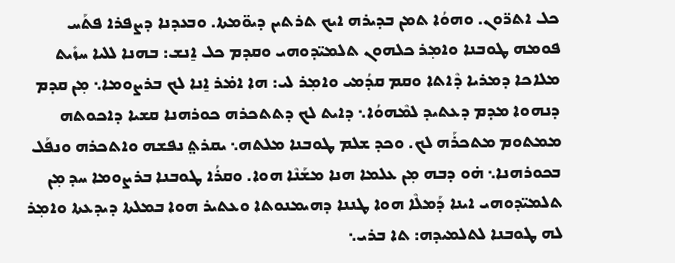ܟܠ ܐܬܪ̈ܘܢ. ܘܗܘܳܐ ܬܡܢ ܒܕܝܪܗ ܐܝܟ ܬܪܬܝܢ ܕܝܘ̈ܡܬܐ. ܘܒܥܕܢܐ ܕܨܦܪܐ ܦܬܰܚ ܦܘܡܗ ܛܘܒܢܐ ܘܐܡ݂ܪ ܟܠܗܘܢ ܬܠܡܝ̈ܕܘܗܝ ܘܩܕܡ ܟܠ ܐ̱ܢܫ: ܒܗܢܐ ܠܠܝܐ ܚܙܺܝܬ ܡܠܐܟܐ ܕܡܪܝܐ ܕܶܐܬܐ ܘܩܡ ܩܕܳܡܝ ܘܐܡ݂ܪ ܠܝ: ܗܐ ܐܡ̇ܪ ܐ̱ܢܐ ܠܟ ܒܪܨܘܡܐ܆ ܡ݂ܢ ܩܕܡ ܕܢܗܘܐ ܡܕܡ ܕܥܬܝܕ ܠܡܶܗܘܳܐ܆ ܕܐܝܬ ܠܟ ܕܬܬܟܪܗ ܟܘܪܗܢܐ ܩܫܝܐ ܕܐܟܘܬܗ ܡܡܬܘܡ ܡܬܟܪܰܗ ܠܟ. ܘܟܕ ܫܠܡ ܛܘܒܢܐ ܡܠܬܗ܆ ܝܩܪܬ݀ ܢܦܫܗ ܘܐܬܟܪܗ ܘܢܦܰܠ ܒܟܘܪܗܢܐ܆ ܗ̇ܘ ܕܒܗ ܡ݂ܢ ܥܠܡܐ ܗܢܐ ܡܫܰܢܶܐ ܗܘܐ. ܘܩܪܳܐ ܛܘܒܢܐ ܒܪܨܘܡܐ ܚܕ ܡ݂ܢ ܬܠܡܝ̈ܕܘܗܝ ܐܝܢܐ ܕܰܡܠܶܐ ܗܘܐ ܛܢܢܐ ܕܗܝܡܢܘܬܐ ܘܥܬܝܪ ܗܘܐ ܒܡܠܬܐ ܕܝܕܥܬܐ ܘܐܡ݂ܪ ܠܗ ܛܘܒܢܐ ܠܬܠܡܝܕܗ: ܬܐ ܒܪܝ܆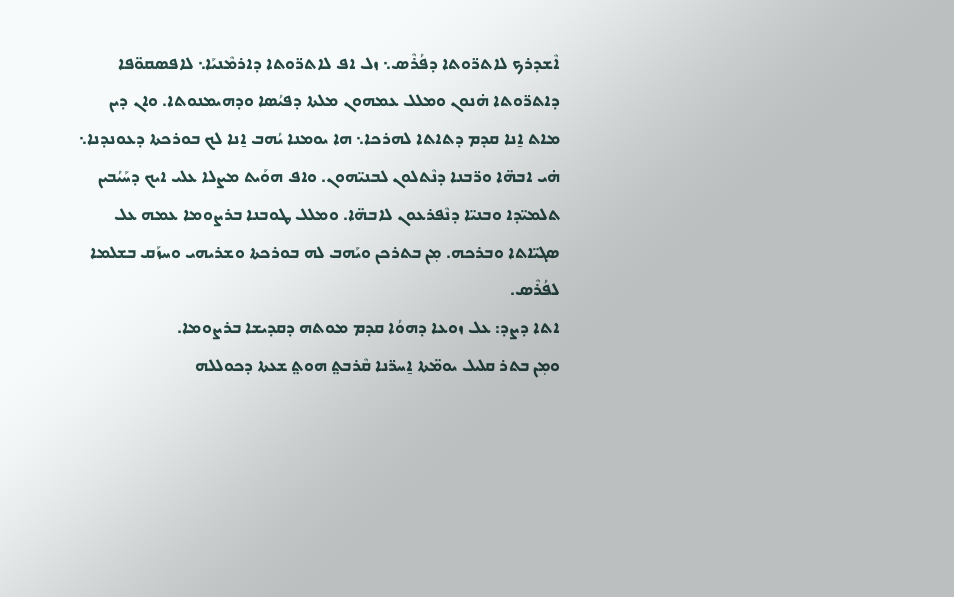ܐܶܫܕܪܟ ܠܐܬܪ̈ܘܬܐ ܕܦܳܪܶܣ܆ ܙܠ ܐܦ ܠܐܬܪ̈ܘܬܐ ܕܐܪܡܶܢܝܰܐ܆ ܠܐܦܣܩܘ̈ܦܐ ܕܐܬܪ̈ܘܬܐ ܗ̇ܢܘܢ ܘܡܠܠ ܥܡܗܘܢ ܡܠܬܐ ܕܦܝܳܣܐ ܘܕܗܝܡܢܘܬܐ. ܘܐܢ ܕܝܢ ܡܐܬ ܐ̱ܢܐ ܩܕܡ ܕܬܐܬܐ ܠܗܪܟܐ܆ ܗܐ ܝܘܡܢܐ ܝܳܗܒ ܐ̱ܢܐ ܠܟ ܒܘܪܟܬܐ ܕܥܘܢܕܢܐ܆ ܗ̇ܝ ܐܒܗ̈ܐ ܘܪ̈ܒܢܐ ܕܢܶܬܠܘܢ ܠܒܢܝ̈ܗܘܢ. ܘܐܦ ܗܘܰܝܬ ܡܨܠܐ ܥܠܝ ܐܝܟ ܕܚܰܝܳܒܝܢ ܬܠܡܝ̈ܕܐ ܘܒܢܝ̈ܐ ܕܢܶܦܪܥܘܢ ܠܐܒܗ̈ܐ. ܘܡܠܠ ܛܘܒܢܐ ܒܪܨܘܡܐ ܥܡܗ ܥܠ ܣܓܝ̈ܐܬܐ ܘܒܪܟܗ. ܡ݂ܢ ܒܬܪܟܢ ܘܝܰܗܒ ܠܗ ܒܘܪܟܬܐ ܘܫܪܝܗܝ ܘܚܙܰܩ ܒܫܠܡܐ ܠܦܳܪܶܣ.
ܐܬܐ ܕܨܕ: ܥܠ ܙܘܥܐ ܕܗܘܳܐ ܩܕܡ ܡܘܬܗ ܕܩܕܝܫܐ ܒܪܨܘܡܐ.
ܘܡ݂ܢ ܒܬܪ ܩܠܝܠ ܝܘܡ̈ܬܐ ܐ̱ܚܪ̈ܢܐ ܩܶܪܒܬ݀ ܗܘܬ݀ ܫܥܬܐ ܕܟܘܠܠܗ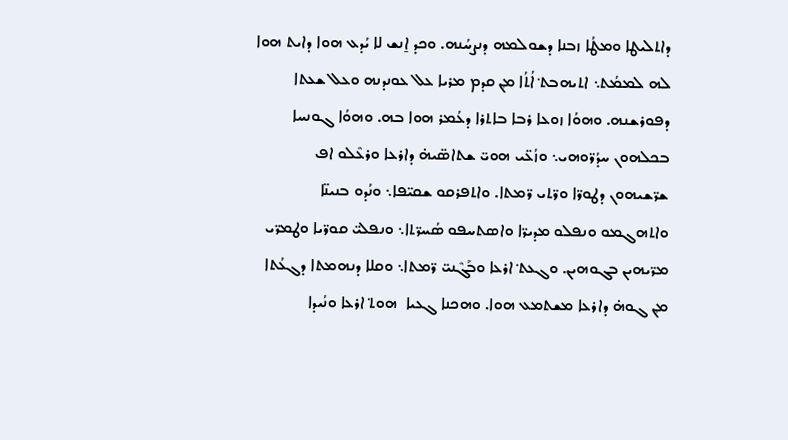ܕܐܬܠܝܛܐ ܘܡܛܳܐ ܙܒܢܐ ܕܫܘܠܡܗ ܕܢܨܚܳܢܗ. ܘܟܕ ܐ̱ܢܫ ܠܐ ܝܳܕܥ ܗܘܐ ܕܐܝܬ ܗܘܐ ܠܗ ܠܡܡܳܬ܆ ܐܬܝܗܒܬ݀ ܐܳܬܳܐ ܡ݂ܢ ܩܕܡ ܡܪܝܐ ܥܠ ܥܘܢܕܢܗ ܘܥܠ ܫܥܬܐ ܕܦܘܪܫܢܗ. ܘܗܘܳܐ ܙܘܥܐ ܪܒܐ ܒܐܬܪܐ ܕܥܳܡܪ ܗܘܐ ܒܗ. ܘܗܘܳܐ ܓܘܢܚܐ ܒܟܠܗܘܢ ܚܕܳܪ̈ܘܗܝ܆ ܘܙܳܥ̈ܝ ܗܘܝ̈ ܫܬܐܣ̈ܝܗ̇ ܕܐܪܥܐ ܘܪܥܶܠܘ ܐܦ ܫܪ̈ܫܝܗܘܢ ܕܛܘܪ̈ܐ ܘܪ̈ܬܝ ܪ̈ܡܬܐ. ܘܐܬܦܪܩܘ ܫܩܝ̈ܦܐ܆ ܘܢܳܕܘ ܒܢܝܢ̈ܐ ܘܐܬܗܓܡܘ ܘܢܦܠܘ ܡܕܝܪ̈ܐ ܘܐܣܬܚܦܘ ܣܳܚܪ̈ܬܐ܆ ܘܢܦܠܝ̈ ܩܘܪ̈ܝܐ ܘܛܡܪ̈ܝ ܡܪ̈ܝܗܝܢ ܒܓܘܗܝܢ. ܘܓܥܬ݀ ܐܪܥܐ ܘܒܰܓܶܢܝ̈ ܪ̈ܡܬܐ܆ ܘܩܠܐ ܕܢܗܡܬܐ ܕܓܥܳܬܐ ܡ݂ܢ ܓܘܗ̇ ܕܐܪܥܐ ܡܫܬܡܥ ܗܘܐ. ܘܗܟܢܐ ܓܥܝܐ  ܗܘܬ݀ ܐܪܥܐ ܘܢܳܝܕܐ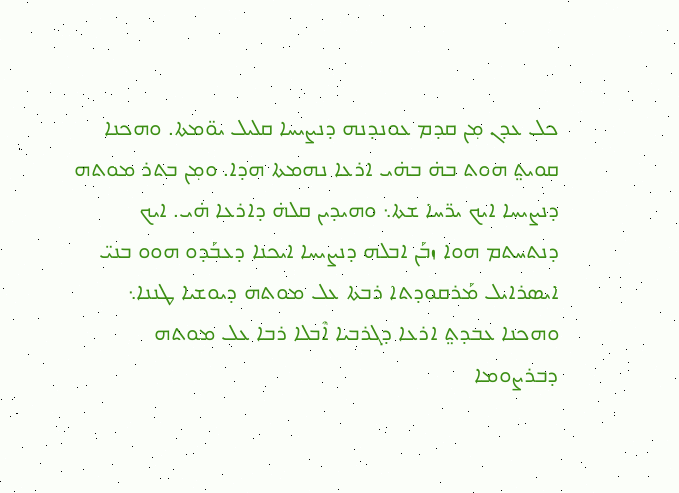ܟܠ ܥܕܢ ܡ݂ܢ ܩܕܡ ܥܘܢܕܢܗ ܕܢܨܝܚܐ ܩܠܝܠ ܝܘ̈ܡܬܐ. ܘܗܟܢܐ ܩܘܝܬ݀ ܗܘܬ ܒܗ̇ ܒܗ̇ܝ ܐܪܥܐ ܢܗܡܬܐ ܗܕܐ. ܘܡ݂ܢ ܒܬܪ ܡܘܬܗ ܕܢܨܝܚܐ ܐܝܟ ܝܪ̈ܚܐ ܫܬܐ܆ ܘܗܝܕܝܢ ܩܠܗ̇ ܕܐܪܥܐ ܗ̇ܝ. ܐܝܟ ܕܢܬܚܬܡ ܗܘܐ ܙܒܰܢ ܐܒܠܗ ܕܢܨܝܚܐ ܐܝܟܢܐ ܕܥܒܰܕܘ ܗܘܘ ܒܢܝ̈ ܐܝܣܪܐܝܠ ܡܰܪܩܘܕܬܐ ܪܒܬܐ ܥܠ ܡܘܬܗ ܕܝܘܫܝܐ ܛܢܢܐ܆ ܘܗܟܢܐ ܥܒܕܬ݀ ܐܪܥܐ ܕܓܪܒܝܐ ܐܶܒܠܐ ܪܒܐ ܥܠ ܡܘܬܗ ܕܒܪܨܘܡܐ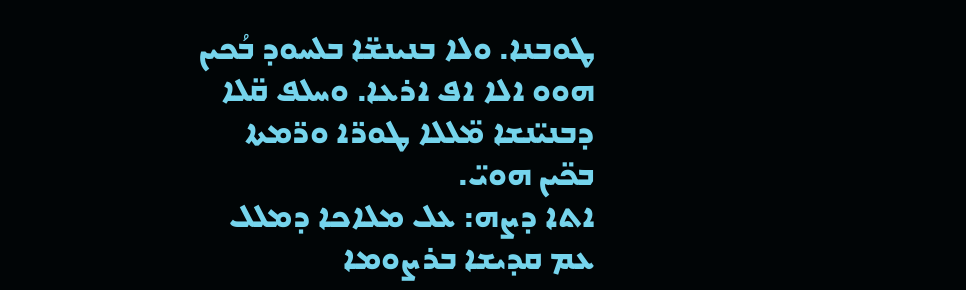ܛܘܒܢܐ. ܘܠܐ ܒܢܝܢܫ̈ܐ ܒܠܚܘܕ ܒܳܟܝܢ ܗܘܘ ܐܠܐ ܐܦ ܐܪܥܐ. ܘܚܠܦ ܩ̈ܠܐ ܕܒܢܝ̈ܢܫܐ ܡ̈ܠܠܐ ܛܘܪ̈ܐ ܘܪ̈ܡܬܐ ܒܟ̈ܝܢ ܗܘܝ̈.
ܐܬܐ ܕܨܗ: ܥܠ ܡܠܐܟܐ ܕܡܠܠ ܥܡ ܩܕܝܫܐ ܒܪܨܘܡܐ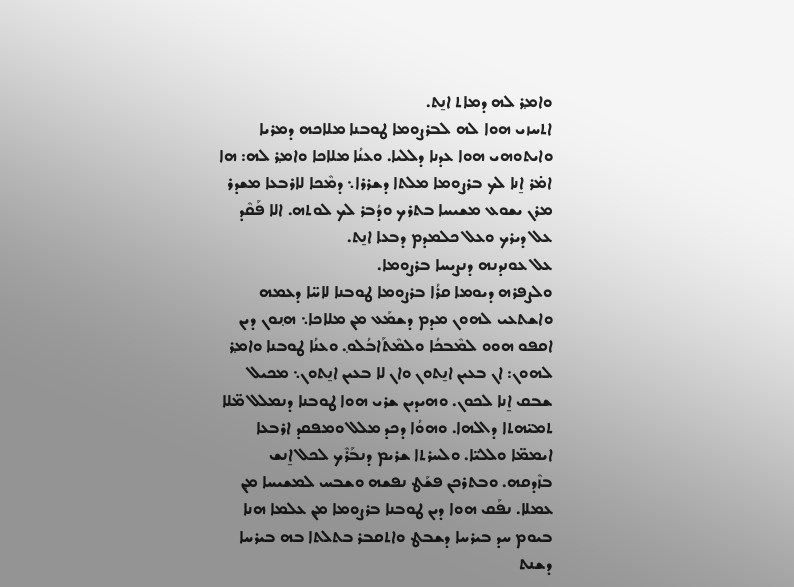ܘܐܡ݂ܪ ܠܗ ܕܡܐܬ ܐܢ̱ܬ.
ܐܬܚܙܝ ܗܘܐ ܠܗ ܠܒܪܨܘܡܐ ܛܘܒܢܐ ܡܠܐܟܗ ܕܡܪܝܐ ܘܐܝܬܘܗܝ ܗܘܐ ܥܕܢܐ ܕܠܠܝܐ. ܘܥܢܳܐ ܡܠܐܟܐ ܘܐܡ݂ܪ ܠܗ: ܗܐ ܐܡ̇ܪ ܐ̱ܢܐ ܠܟ ܒܪܨܘܡܐ ܡܠܬܐ ܕܫܪܪܐ܆ ܕܡܶܟܐ ܠܐܪܒܥܐ ܡܫܕܪ ܡܪܢ ܝܫܘܥ ܡܫܝܚܐ ܒܬܪܟ ܘܕܳܒܪ ܠܟ ܠܘܬܗ. ܐܠܐ ܦܰܩܶܕ ܥܠ ܕܝܪܟ ܘܥܠ ܟܠܡܕܡ ܕܒܥܐ ܐܢ̱ܬ.
ܥܠ ܥܘܢܕܢܗ ܕܢܨܝܚܐ ܒܪܨܘܡܐ.
ܘܠܨܦܪܗ ܕܝܘܡܐ ܩܪܳܐ ܒܪܨܘܡܐ ܛܘܒܢܐ ܠܐܚ̈ܐ ܕܥܡܗ ܘܐܫܬܥܝ ܠܗܘܢ ܡܕܡ ܕܫܡܰܥ ܡ݂ܢ ܡܠܐܟܐ܆ ܗ݂ܢܘܢ ܕܝܢ ܐܩܦܘ ܗܘܘ ܠܡܶܒܟܳܐ ܘܠܡܶܬܰܐܒܳܠܘ݂. ܘܥܢܳܐ ܛܘܒܢܐ ܘܐܡ݂ܪ ܠܗܘܢ: ܐܢ ܒܥܝܢ ܐܢ̱ܬܘܢ ܘܐܢ ܠܐ ܒܥܝܢ ܐܢ̱ܬܘܢ܆ ܡܟܝܠ ܫܒܩ ܐ̱ܢܐ ܠܟܘܢ. ܘܗܝܕܝܢ ܫܪܝ ܗܘܐ ܛܘܒܢܐ ܕܢܡܠܠ ܡ̈ܠܐ ܬܡܝ̈ܗܬܐ ܕܐܠܗܐ. ܘܗܘܳܐ ܕܟܕ ܡܠܠ ܘܡܦܩܕ ܐܪܒܥܐ ܐܝܡܡ̈ܐ ܘܠܠܝ̈ܐ. ܘܠܚܪܬܐ ܫܪܝܡ ܕܢܒܰܪܶܟ ܠܟܠ ܐ̱ܢܫ ܒܙܶܕܩܗ. ܘܒܬܪܟܢ ܦܫܰܛ ܢܦܫܗ ܘܫܒܚ ܠܡܫܝܚܐ ܡ݂ܢ ܥܡܠܐ. ܢܦܰܩ ܗܘܐ ܕܝܢ ܛܘܒܢܐ ܒܪܨܘܡܐ ܡ݂ܢ ܥܠܡܐ ܗܢܐ ܒܝܘܡ ܚܕ ܒܝܪܚܐ ܕܫܒܛ ܘܐܬܩܒܪ ܒܬܠܬܐ ܒܗ ܒܝܪܚܐ ܕܫܢܬ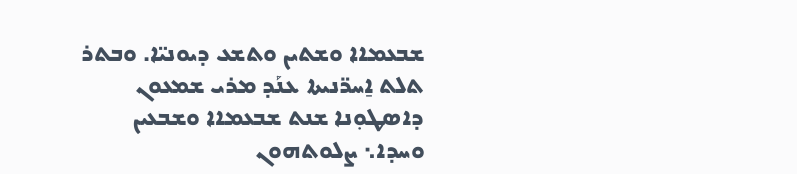ܫܒܥܡܐܐ ܘܫܬܝܢ ܘܬܫܥ ܕܝܘܢܝ̈ܐ. ܘܒܬܪ ܬܠܬ ܐ̱ܚܪ̈ܢܝܬܐ ܥܢܰܕ ܡܪܝ ܫܡܥܘܢ ܕܐܣܛܘ݂ܢܐ ܫܢܬ ܫܒܥܡܐܐ ܘܫܒܥܝܢ ܘܚܕܐ܆ ܨܠܘܬܗܘܢ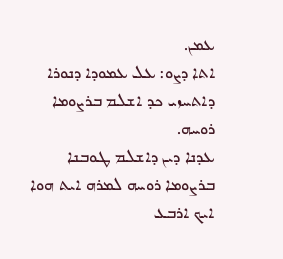ܥܡܢ.
ܐܬܐ ܕܨܘ: ܥܠ ܥܡܘܕܐ ܕܢܘܪܐ ܕܐܬܚܙܝ ܟܕ ܐܫܠܡ ܒܪܨܘܡܐ ܪܘܚܗ.
ܥܕܢܐ ܕܝܢ ܕܐܫܠܡ ܛܘܒܢܐ ܒܪܨܘܡܐ ܪܘܚܗ ܠܡܪܗ ܐܝܬ ܗܘܐ ܐܝܟ ܐܪܒܥ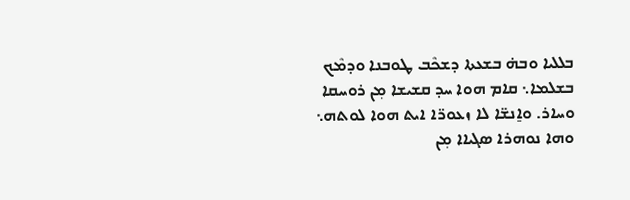ܒܠܠܝܐ ܘܒܗ̇ ܒܫܥܬܐ ܕܫܟܶܒ ܛܘܒܢܐ ܘܕܡܶܟ ܒܫܠܡܐ܆ ܩܐܡ ܗܘܐ ܚܕ ܩܫܝܫܐ ܡ݂ܢ ܪܘܚܩܐ ܘܚܐܪ. ܘܐ̱ܢܫ̈ܐ ܠܐ ܙܥܘܪ̈ܐ ܐܝܬ ܗܘܐ ܠܘܬܗ܆ ܘܗܐ ܢܘܗܪܐ ܣܓܝܐܐ ܡ݂ܢ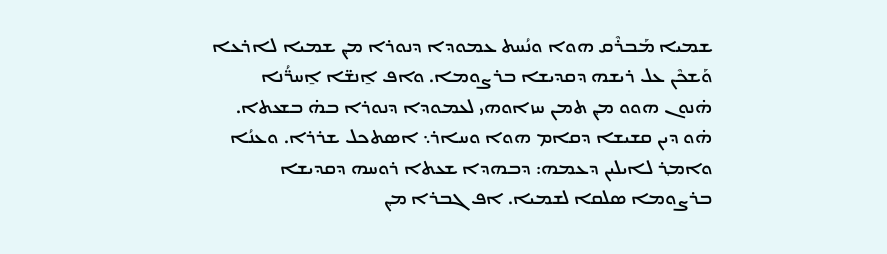ܫܡܝܐ ܡܰܒܪܶܩ ܗܘܐ ܘܢܳܚܬ ܥܡܘܕܐ ܕܢܘܪܐ ܡ݂ܢ ܫܡܝܐ ܠܐܪܥܐ ܘܰܫܟܶܢ ܥܠ ܪܝܫܗ ܕܩܕܝܫܐ ܒܪܨܘܡܐ. ܘܐܦ ܐ̱ܢܫ̈ܐ ܐ̱ܚܪ̈ܳܢܐ ܗ̇ܢܘܢ ܗܘܘ ܡ݂ܢ ܬܡܢ ܚܙܐܘܗܝ ܠܥܡܘܕܐ ܕܢܘܪܐ ܒܗ̇ ܒܫܥܬܐ. ܗ̇ܘ ܕܝܢ ܩܫܝܫܐ ܕܩܐܡ ܗܘܐ ܘܚܐܪ܆ ܐܣܬܟܠ ܫܪܪܐ. ܘܥܢܳܐ ܘܐܡ݂ܪ ܠܐܝܠܝܢ ܕܥܡܗ: ܕܒܗܕܐ ܫܥܬܐ ܪܘܚܗ ܕܩܕܝܫܐ ܒܪܨܘܡܐ ܣܠܩܐ ܠܫܡܝܐ. ܐܦ ܓܒܪܐ ܡ݂ܢ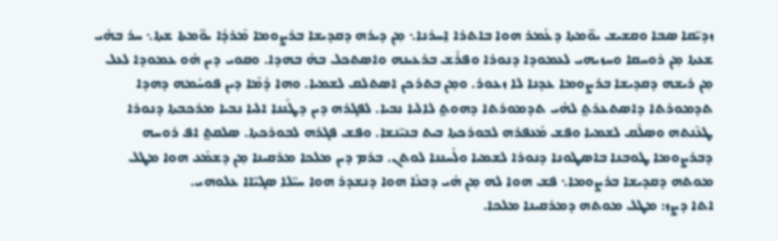ܙܕܝ̈ܩܐ ܣܒܐ ܘܩܫܝܫ ܝܘ̈ܡܬܐ ܕܥܳܡܪ ܗܘܐ ܒܐܬܪܐ ܐ̱ܚܪܢܐ܆ ܡ݂ܢ ܕܝܪܗ ܕܩܕܝܫܐ ܒܪܨܘܡܐ ܡܶܪܕܳܐ ܝܘ̈ܡܬܐ ܫܬܐ܆ ܚܪ ܒܗ̇ܝ ܫܥܬܐ ܡ݂ܢ ܪܘܚܩܐ ܘܚܙܝܗܝ ܠܥܡܘܕܐ ܕܢܘܪܐ ܘܦܪܰܫ ܒܪܥܝܢܗ ܘܐܣܬܟܠ ܒܗ̇ ܒܗܕܐ. ܘܩܘܝ ܕܝܢ ܗ̇ܘ ܥܡܘܕܐ ܠܥܠ ܡ݂ܢ ܪܝܫܗ ܕܩܕܝܫܐ ܒܪܨܘܡܐ ܥܕܢܐ ܠܐ ܙܥܘܪ. ܘܡ݂ܢ ܒܬܪܟܢ ܐܣܬܠܩ ܠܫܡܝܐ. ܘܗܐ ܕܳܡܶܐ ܕܝܢ ܦܘܚܳܡܗ ܕܗܕܐ ܬܕܡܘܪܬܐ ܕܐܣܬܥܪܬ݀ ܠܗ̇ܝ ܬܕܡܘܪܬܐ ܕܗܘܬ݀ ܠܐܠܝܐ ܢܒܝܐ. ܠܦܓܪܗ ܕܝܢ ܕܛܰܢܢܐ ܐܠܝܐ ܢܒܝܐ ܡܪܟܒܬܐ ܕܢܘܪܐ ܛܥܶܢܬܗ ܘܣܠܶܩ ܠܫܡܝܐ ܘܦܫ ܡܰܥܦܪܗ ܠܒܘܪܟܬܐ ܒܝܬ ܒܢܝ̈ܢܫܐ. ܘܦܫ ܦܓܪܗ ܠܒܘܪܟܬܐ. ܣܠܩܬ݀ ܐܦ ܪܘܚܗ ܕܒܪܨܘܡܐ ܛܘܒܢܐ ܒܐܣܛܘܢܐ ܕܢܘܪܐ ܠܫܡܝܐ ܘܠܰܚܢܢܐ ܠܘܬܢ. ܒܪܡ ܕܝܢ ܡܠܟܐ ܡܪܩܝܢܐ ܡ݂ܢ ܕܫܡܰܥ ܗܘܐ ܡܛܠ ܡܘܬܗ ܕܩܕܝܫܐ ܒܪܨܘܡܐ܆ ܦܫ ܗܘܐ ܠܗ ܡ݂ܢ ܗ̇ܝ ܕܒܥܳܐ ܗܘܐ ܕܢܫܕܪ ܗܘܐ ܚܝ̈ܠܐ ܣܓܝ̈ܐܐ ܥܠܘܗܝ.
ܐܬܐ ܕܨܙ: ܡܛܠ ܡܘܬܗ ܕܡܪܩܝܢܐ ܡܠܟܐ.